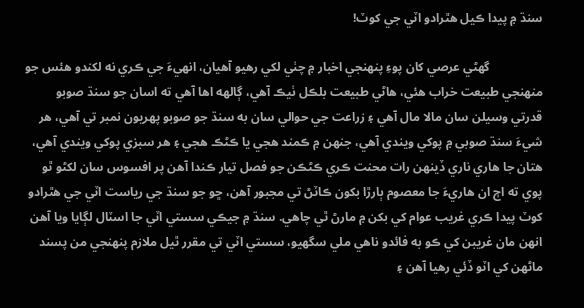سنڌ ۾ پيدا ڪيل هٿرادو اٽي جي کوٽ!

                 گهڻي عرصي کان پوءِ پنهنجي اخبار ۾ چٺي لکي رهيو آهيان، انهيءَ جي ڪري نه لکندو هئس جو منهنجي طبيعت خراب هئي، هاڻي طبيعت بلڪل ٺيڪ آهي، ڳالهه اها آهي ته اسان جو سنڌ صوبو قدرتي وسيلن سان مالا مال آهي ۽ زراعت جي حوالي سان به سنڌ جو صوبو پهريون نمبر تي آهي، هر شيءَ سنڌ صوبي ۾ پوکي ويندي آهي، جنهن ۾ ڪمند هجي يا ڪڻڪ هجي ۽ هر سبزي پوکي ويندي آهي، هتان جا هاري ناري ڏينهن رات محنت ڪري ڪڻڪن جو فصل تيار ڪندا آهن پر افسوس سان لکڻو ٿو پوي ته اڄ ان هاريءَ جا معصوم ٻارڙا بکون ڪاٽڻ تي مجبور آهن، ڇو جو سنڌ جي رياست اٽي جي هٿرادو کوٽ پيدا ڪري غريب عوام کي بکن ۾ مارڻ ٿي چاهي. سنڌ ۾ جيڪي سستي اٽي جا اسٽال لڳايا ويا آهن انهن مان غريبن کي ڪو به فائدو ناهي ملي سگهيو، سستي اٽي تي مقرر ٿيل ملازم پنهنجي من پسند ماڻهن کي اٽو ڏئي رهيا آهن ۽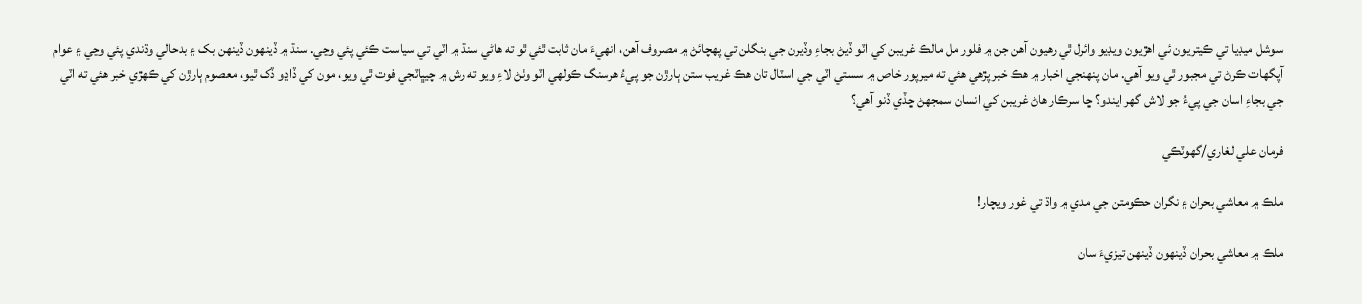سوشل ميڊيا تي ڪيتريون ئي اهڙيون ويڊيو وائرل ٿي رهيون آهن جن ۾ فلور مل مالڪ غريبن کي اٽو ڏيڻ بجاءِ وڏيرن جي بنگلن تي پهچائڻ ۾ مصروف آهن، انهيءَ مان ثابت ٿئي ٿو ته هاڻي سنڌ ۾ اٽي تي سياست ڪئي پئي وڃي. سنڌ ۾ ڏينهون ڏينهن بک ۽ بدحالي وڌندي پئي وڃي ۽ عوام آپگھات ڪرڻ تي مجبور ٿي ويو آهي. مان پنهنجي اخبار ۾ هڪ خبر پڙهي هئي ته ميرپور خاص ۾ سستي اٽي جي اسٽال تان هڪ غريب ستن ٻارڙن جو پيءُ هرسنگ ڪولهي اٽو وٺڻ لاءِ ويو ته رش ۾ چيڀاٽجي فوت ٿي ويو، مون کي ڏاڍو ڏک ٿيو، معصوم ٻارڙن کي ڪهڙي خبر هئي ته اٽي جي بجاءِ اسان جي پيءُ جو لاش گهر ايندو؟ ڇا سرڪار هاڻ غريبن کي انسان سمجهڻ ڇڏي ڏنو آهي؟

فرمان علي لغاري/گھوٽڪي

ملڪ ۾ معاشي بحران ۽ نگران حڪومتن جي مدي ۾ واڌ تي غور ويچار!

ملڪ ۾ معاشي بحران ڏينهون ڏينهن تيزيءَ سان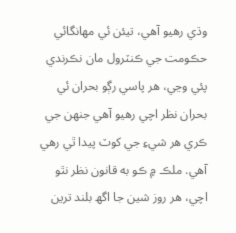وڌي رھيو آھي، تيئن ئي مھانگائي حڪومت جي ڪنٽرول مان نڪرندي پئي وڃي، ھر پاسي رڳو بحران ئي بحران نظر اچي رهيو آهي جنهن جي ڪري ھر شيءِ جي کوٽ پيدا ٿي رھي آھي. ملڪ ۾ ڪو به قانون نظر نٿو اچي، ھر روز شين جا اگھ بلند ترين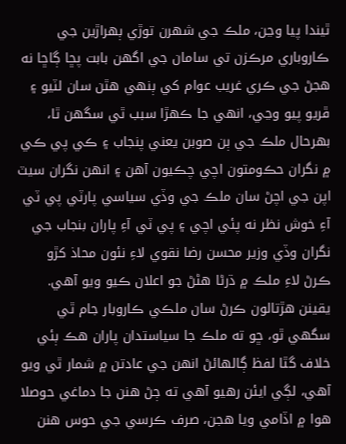ٿيندا پيا وڃن، ملڪ جي شھرن توڙي ٻھراڙين جي ڪاروباري مرڪزن تي سامان جي اگھن بابت پڇا ڳاڇا نه ھجڻ جي ڪري غريب عوام کي ٻنهي ھٿن سان لٽيو ۽ ڦريو پيو وڃي، انهي جا ڪھڙا سبب ٿي سگھن ٿا، بهرحال ملڪ جي ٻن صوبن يعني پنجاب ۽ ڪي پي ڪي ۾ نگران حڪومتون اچي چڪيون آھن ۽ انهن نگران سيٽ اپن جي اچڻ سان ملڪ جي وڏي سياسي پارٽي پي ٽي آءِ خوش نظر نه پئي اچي ۽ پي ٽي آءِ پاران بنجاب جي نگران وڏي وزير محسن رضا نقوي لاءِ نئون محاذ کڙو ڪرڻ لاءِ ملڪ ۾ ڌرڻا ھڻڻ جو اعلان ڪيو ويو آھي. يقينن ھڙتالون ڪرڻ سان ملڪي ڪاروبار جام ٿي سگھي ٿو، ڇو ته ملڪ جا سياستدان پاران ھڪ ٻئي خلاف گٿا لفظ ڳالهائڻ انهن جي عادتن ۾ شمار ٿي ويو آھي، لڳي ايئن رھيو آھي ته ڄڻ ھنن جا دماغي حوصلا ھوا ۾ اڏامي ويا ھجن، صرف ڪرسي جي حوس ھنن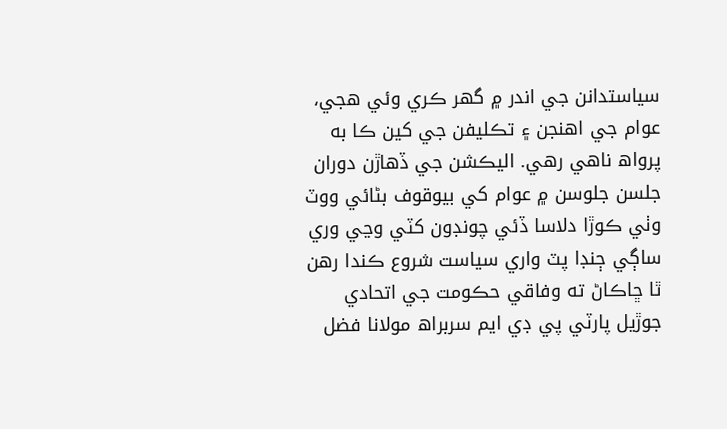سياستدانن جي اندر ۾ گھر ڪري وئي ھجي، عوام جي اھنجن ۽ تڪليفن جي کين ڪا به پرواھ ناھي رھي. اليڪشن جي ڏھاڙن دوران جلسن جلوسن ۾ عوام کي بيوقوف بڻائي ووٽ وٺي ڪوڙا دلاسا ڏئي چونڊون کٽي وڃي وري ساڳي ڄنڊا پٽ واري سياست شروع ڪندا رھن ٿا ڇاڪاڻ ته وفاقي حڪومت جي اتحادي جوڙيل پارٽي پي ڊي ايم سربراھ مولانا فضل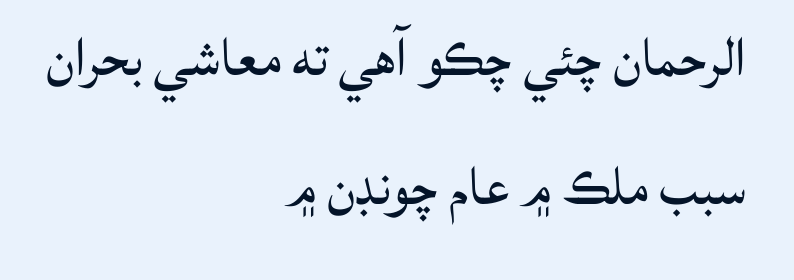الرحمان چئي چڪو آھي ته معاشي بحران سبب ملڪ ۾ عام چونڊن ۾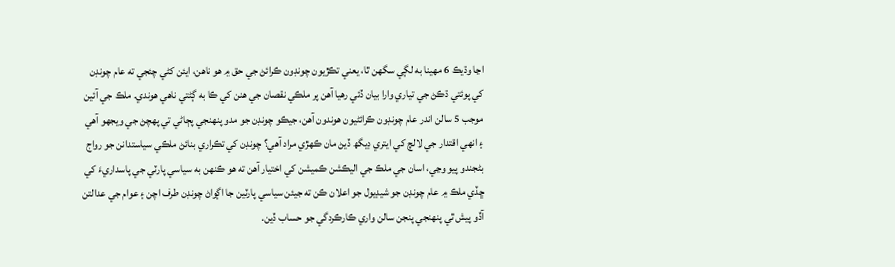اڃا وڌيڪ 6 مھينا به لڳي سگھن ٿا، يعني تڪڙيون چونڊون ڪرائڻ جي حق ۾ ھو ناھن، ايئن کڻي چئجي ته عام چونڊن کي پوئتي ڌڪڻ جي تياري وارا بيان ڏئي رھيا آھن پر ملڪي نقصان جي ھنن کي ڪا به ڳڻتي ناھي ھوندي. ملڪ جي آئين موجب 5 سالن اندر عام چونڊون ڪرائڻيون هوندون آھن، جيڪو چونڊن جو مدو پنهنجي پڄاڻي تي پھچڻ جي ويجھو آھي ۽ انهي اقتدار جي لالچ کي ايتري ڊيگھ ڏيڻ مان ڪھڙي مراد آھي؟ چونڊن کي تڪراري بنائڻ ملڪي سياستدانن جو رواج بڻجندو پيو وڃي، اسان جي ملڪ جي اليڪشن ڪميشن کي اختيار آھن ته ھو ڪنهن به سياسي پارٽي جي پاسداريءَ کي ڇڏي ملڪ ۾ عام چونڊن جو شيڊيول جو اعلان ڪن ته جيئن سياسي پارٽين جا اڳواڻ چونڊن طرف اچن ۽ عوام جي عدالتن آڏو پيش ٿي پنهنجي پنجن سالن واري ڪارڪردگي جو حساب ڏين.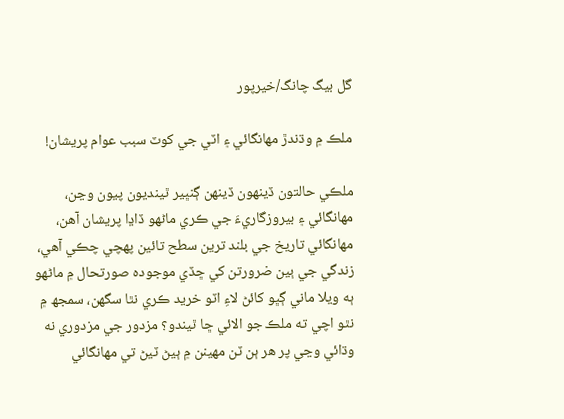گل بيگ چانگ/خيرپور

ملڪ ۾ وڌندڙ مھانگائي ۽ اٽي جي کوٽ سبب عوام پريشان!

ملڪي حالتون ڏينهون ڏينهن ڳنڀير ٿينديون پيون وڃن، مھانگائي ۽ بيروزگاريءَ جي ڪري ماڻھو ڏاڍا پريشان آھن، مھانگائي تاريخ جي بلند ترين سطح تائين پھچي چڪي آھي، زندگي جي ٻين ضرورتن کي ڇڏي موجوده صورتحال ۾ ماڻھو ٻه ويلا ماني ڳڀو کائڻ لاءِ اٽو خريد ڪري نٿا سگھن، سمجھ ۾ نٿو اچي ته ملڪ جو الائي ڇا ٿيندو؟ مزدور جي مزدوري نه وڌائي وڃي پر ھر ٻن ٽن مھينن ۾ ٻيڻ ٽيڻ تي مھانگائي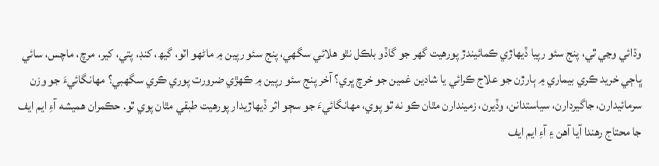وڌائي وڃي ٿي، پنج سئو رپيا ڏيھاڙي ڪمائيندڙ پورھيت گھر جو گاڏو بلڪل نٿو ھلائي سگھي، پنج سئو رپين ۾ ماڻھو اٽو، گيھ، کنڊ، پتي، کير، مرچ، ماچس، سائي ڀاڄي خريد ڪري بيماري ۾ ٻارڙن جو علاج ڪرائي يا شادين غمين جو خرچ ڀري؟ آخر پنج سئو رپين ۾ ڪھڙي ضرورت پوري ڪري سگھبي؟ مھانگائيءَ جو وزن سرمائيدارن، جاگيردارن، سياستدانن، وڏيرن، زميندارن مٿان ڪو نه ٿو پوي، مھانگائيءَ جو سڄو اثر ڏيھاڙيدار پورھيت طبقي مٿان پوي ٿو. حڪمران ھميشه آءِ ايم ايف جا محتاج رھندا آيا آھن ۽ آءِ ايم ايف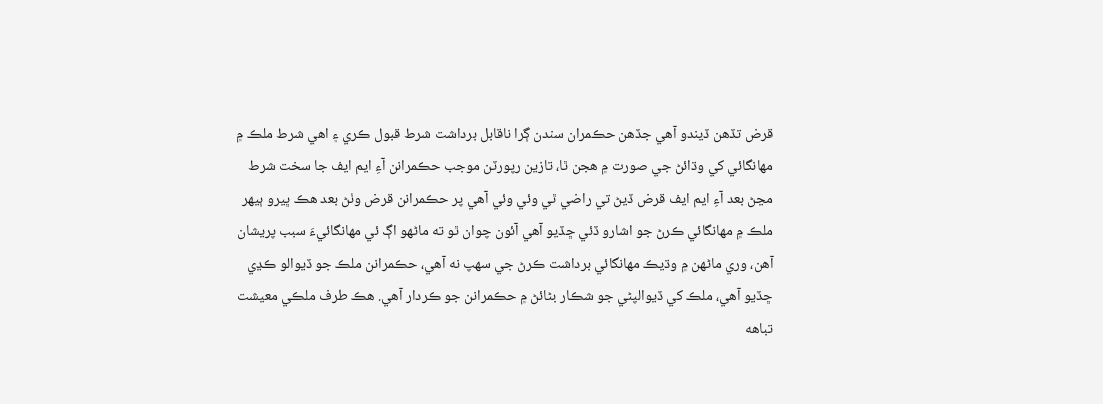قرض تڏھن ڏيندو آهي جڏھن حڪمران سندن ڳرا ناقابل برداشت شرط قبول ڪري ۽ اھي شرط ملڪ ۾ مھانگائي کي وڌائڻ جي صورت ۾ ھجن ٿا، تازين رپورٽن موجب حڪمرانن آءِ ايم ايف جا سخت شرط مڃڻ بعد آءِ ايم ايف قرض ڏيڻ تي راضي ٿي وئي وئي آھي پر حڪمرانن قرض وٺڻ بعد ھڪ ڀيرو ٻيھر ملڪ ۾ مھانگائي ڪرڻ جو اشارو ڏئي ڇڏيو آھي آئون چوان ٿو ته ماڻھو اڳ ئي مھانگائيءَ سبب پريشان آھن، وري ماڻھن ۾ وڌيڪ مھانگائي برداشت ڪرڻ جي سھپ نه آھي، حڪمرانن ملڪ جو ڏيوالو ڪڍي ڇڏيو آھي، ملڪ کي ڏيوالپڻي جو شڪار بڻائڻ ۾ حڪمرانن جو ڪردار آھي. ھڪ طرف ملڪي معيشت تباهه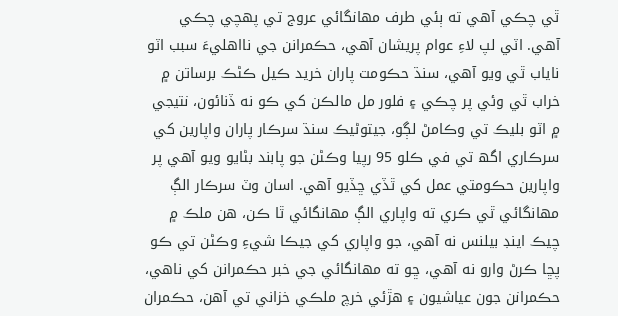ٿي چڪي آھي ته ٻئي طرف مھانگائي عروج تي پهچي چڪي آھي. اٽي لپ لاءِ عوام پريشان آھي، حڪمرانن جي نااھليءَ سبب اٽو ناياب ٿي ويو آھي، سنڌ حڪومت پاران خريد ڪيل ڪڻڪ برساتن ۾ خراب ٿي وئي پر چڪي ۽ فلور مل مالڪن کي ڪو نه ڏنائون، نتيجي ۾ اٽو بليڪ تي وڪامڻ لڳو، جيتوڻيڪ سنڌ سرڪار پاران واپارين کي سرڪاري اگھ تي في ڪلو 95 رپيا وڪڻن جو پابند بڻايو ويو آھي پر واپارين حڪومتي عمل کي ٿڏي ڇڏيو آھي. اسان وٽ سرڪار الڳ مھانگائي ٿي ڪري ته واپاري الڳ مھانگائي ٿا ڪن، هن ملڪ ۾ چيڪ اينڊ بيلنس نه آهي، جو واپاري کي جيڪا شيءِ وڪڻن تي ڪو پڇا ڪرڻ وارو نه آھي، ڇو ته مھانگائي جي خبر حڪمرانن کي ناھي، حڪمرانن جون عياشيون ۽ ھڙئي خرچ ملڪي خزاني تي آھن، حڪمران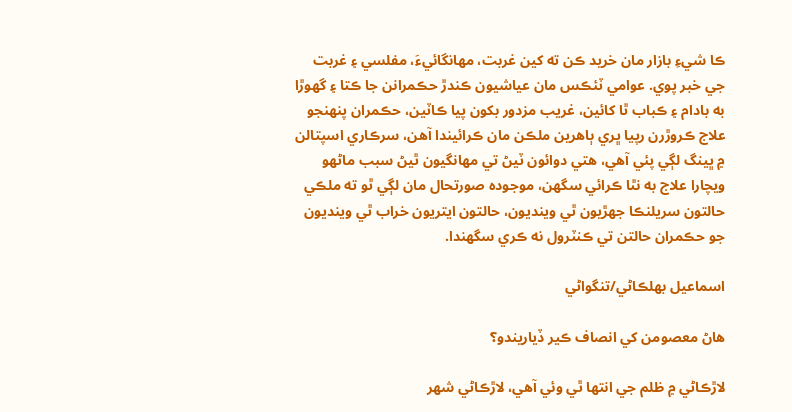ڪا شيءِ بازار مان خريد ڪن ته کين غربت، مھانگائيءَ، مفلسي ۽ غربت جي خبر پوي. عوامي ٽئڪس مان عياشيون ڪندڙ حڪمرانن جا ڪتا ۽ گھوڙا به بادام ۽ ڪباب ٿا کائين، غريب مزدور بکون پيا ڪاٽين، حڪمران پنهنجو علاج ڪروڙرن رپيا ڀري ٻاھرين ملڪن مان ڪرائيندا آھن، سرڪاري اسپتالن ۾ ڀينگ لڳي پئي آھي، هتي دوائون ٽيڻ تي مھانگيون ٿيڻ سبب ماڻھو ويچارا علاج به نٿا ڪرائي سگھن، موجوده صورتحال مان لڳي ٿو ته ملڪي حالتون سريلنڪا جھڙيون ٿي وينديون، حالتون ايتريون خراب ٿي وينديون جو حڪمران حالتن تي ڪنٽرول نه ڪري سگھندا.

اسماعيل بهلڪاڻي/تنگواڻي

هاڻ معصومن کي انصاف ڪير ڏياريندو؟

لاڙڪاڻي ۾ ظلم جي انتها ٿي وئي آهي، لاڙڪاڻي شهر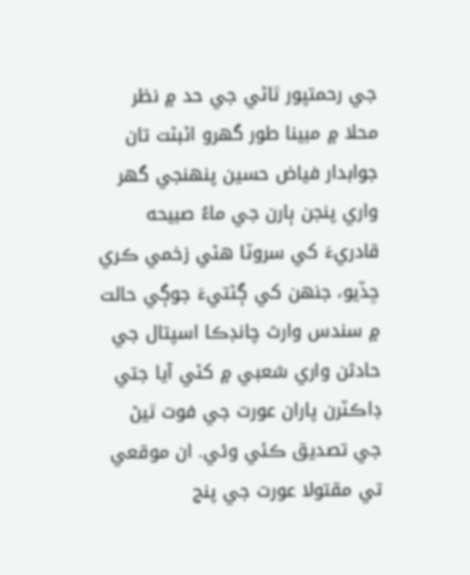جي رحمتپور ٿاڻي جي حد ۾ نظر محلا ۾ مبينا طور گهرو اڻبڻت تان جوابدار فياض حسين پنهنجي گهر واري پنجن ٻارن جي ماءُ صبيحه قادريءَ کي سروٽا هڻي زخمي ڪري ڇڏيو، جنهن کي ڳڻتيءَ جوڳي حالت ۾ سندس وارث چانڊڪا اسپتال جي حادثن واري شعبي ۾ کڻي آيا جتي ڊاڪٽرن پاران عورت جي فوت ٿيڻ جي تصديق ڪئي وئي. ان موقعي تي مقتولا عورت جي پنج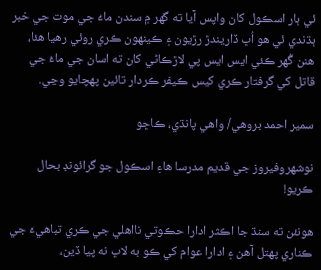ئي ٻار اسڪول کان واپس آيا ته گھر ۾ سندن ماءُ جي موت جي خبر ٻڌندي ئي هو اُڀ ڏاريندڙ رڙيون ۽ ڪينهون ڪري روئي رهيا هئا، هنن گُھر ڪئي ايس ايس پي لاڙڪاڻي کان ته اسان جي ماءُ جي قاتل کي گرفتار ڪري کيس ڪيفر ڪردار تائين پهچايو وڃي.

سمير احمد بروهي/ واهي پانڌي، ڪاڇو

نوشھروفيروز جي قديم مدرسا ھاءِ اسڪول جو گرائونڊ بحال ڪريو!

ھونئن ته سنڌ جا اڪثر ادارا حڪوتي نااھلي جي ڪري تباھيءَ جي ڪناري پھتل آھن ۽ ادارا عوام کي ڪو به لاڀ نه پيا ڏين،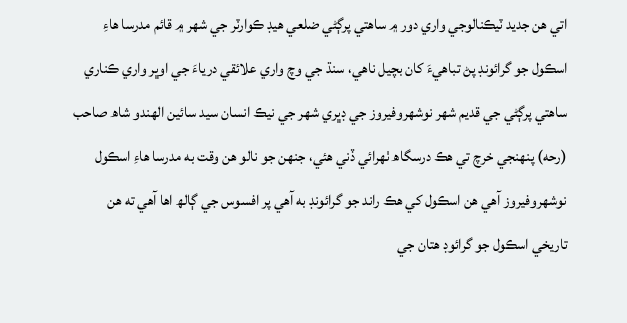اتي ھن جديد ٽيڪنالوجي واري دور ۾ ساھتي پرڳڻي ضلعي ھيڊ ڪوارٽر جي شھر ۾ قائم مدرسا ھاءِ اسڪول جو گرائونڊ پڻ تباھيءَ کان بچيل ناھي، سنڌ جي وچ واري علائقي درياءَ جي اوڀر واري ڪناري ساھتي پرڳڻي جي قديم شھر نوشھروفيروز جي ڊڀري شھر جي نيڪ انسان سيد سائين الھندو شاھ صاحب (رحه) پنهنجي خرچ تي ھڪ درسگاھ ٺھرائي ڏني ھئي، جنهن جو نالو ھن وقت به مدرسا ھاءِ اسڪول نوشھروفيروز آھي ھن اسڪول کي ھڪ راند جو گرائونڊ به آھي پر افسوس جي ڳالھ اھا آھي ته ھن تاريخي اسڪول جو گرائوڊ ھتان جي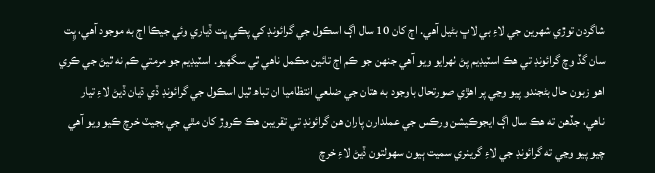شاگردن توڙي شھرين جي لاءِ بي لاڀ بڻيل آهي. اڄ کان 10 سال اڳ اسڪول جي گرائونڊ کي پڪي ڀت ڏياري وئي جيڪا اڄ به موجود آھي، ڀِت سان گڏ وچ گرائونڊ تي ھڪ اسٽيڊيم پڻ ٺھرايو ويو آھي جنهن جو ڪم اڄ تائين مڪمل ناھي ٿي سگھيو. اسٽيڊيم جو مرمتي ڪم نه ٿيڻ جي ڪري اھو زبون حال بڻجندو پيو وڃي پر اھڙي صورتحال باوجود به ھتان جي ضلعي انتظاميا ان تباھ ٿيل اسڪول جي گرائونڊ ڏي ڌيان ڏيڻ لاءِ تيار ناھي، جڏھن ته ھڪ سال اڳ ايجوڪيشن ورڪس جي عملدارن پاران ھن گرائونڊ تي تقريبن ھڪ ڪروڙ کان مٿي جي بجيٽ خرچ ڪيو ويو آھي چيو پيو وڃي ته گرائونڊ جي لاءِ گرينري سميت ٻيون سھولتون ڏيڻ لاءِ خرچ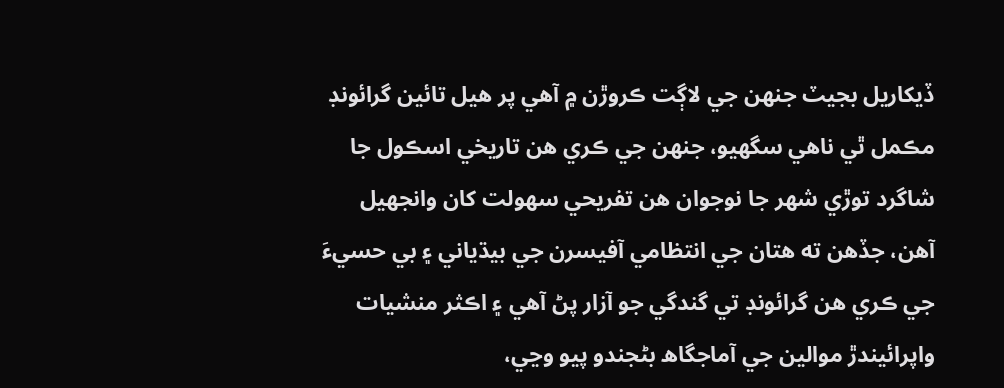ڏيکاريل بجيٽ جنهن جي لاڳت ڪروڙن ۾ آھي پر ھيل تائين گرائونڊ مڪمل ٿي ناھي سگھيو، جنهن جي ڪري ھن تاريخي اسڪول جا شاگرد توڙي شھر جا نوجوان ھن تفريحي سھولت کان وانجھيل آھن، جڏھن ته ھتان جي انتظامي آفيسرن جي بيڌياني ۽ بي حسيءَ جي ڪري ھن گرائونڊ تي گندگي جو آزار پڻ آھي ۽ اڪثر منشيات واپرائيندڙ موالين جي آماجگاھ بڻجندو پيو وڃي،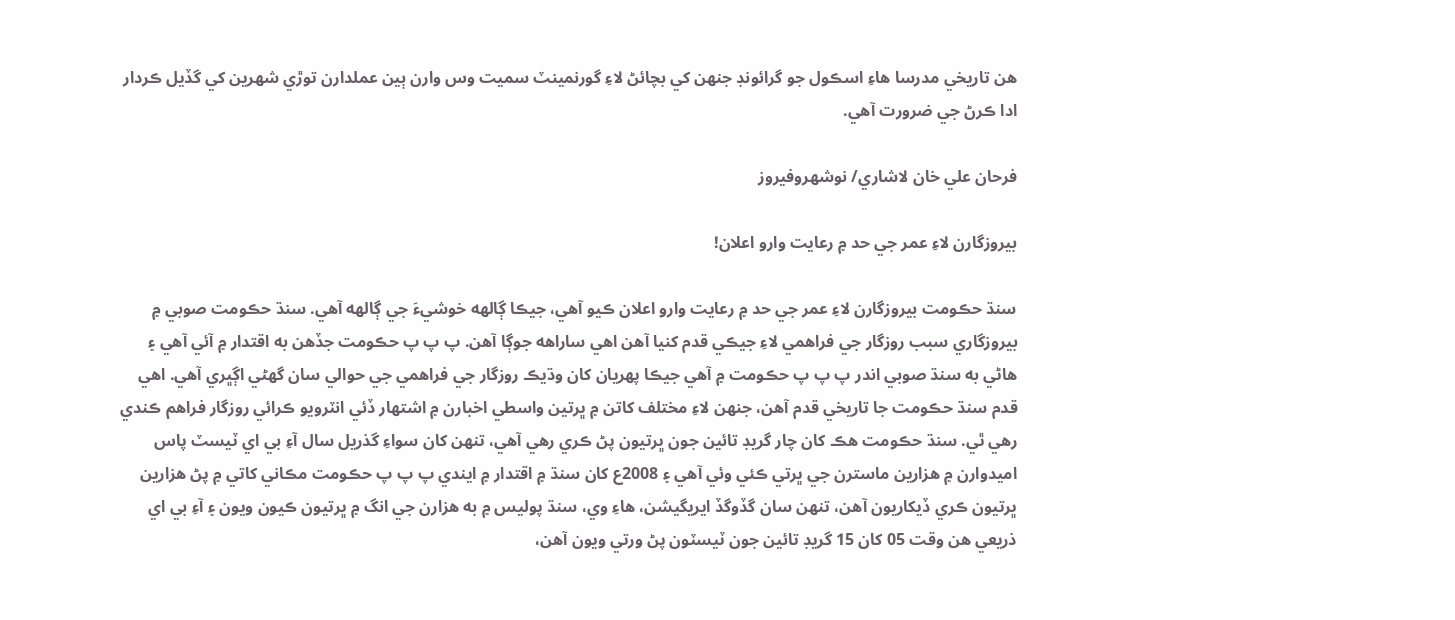ھن تاريخي مدرسا ھاءِ اسڪول جو گرائونڊ جنهن کي بچائڻ لاءِ گورنمينٽ سميت وس وارن ٻين عملدارن توڙي شھرين کي گڏيل ڪردار ادا ڪرڻ جي ضرورت آھي.

فرحان علي خان لاشاري/ نوشهروفيروز

بيروزگارن لاءِ عمر جي حد ۾ رعايت وارو اعلان!

سنڌ حڪومت بيروزگارن لاءِ عمر جي حد ۾ رعايت وارو اعلان ڪيو آهي، جيڪا ڳالهه خوشيءَ جي ڳالهه آهي. سنڌ حڪومت صوبي ۾ بيروزگاري سبب روزگار جي فراهمي لاءِ جيڪي قدم کنيا آهن اهي ساراهه جوڳا آهن. پ پ پ حڪومت جڏهن به اقتدار ۾ آئي آهي ۽ هاڻي به سنڌ صوبي اندر پ پ پ حڪومت ۾ آهي جيڪا پهريان کان وڌيڪ روزگار جي فراهمي جي حوالي سان گهڻي اڳڀري آهي. اهي قدم سنڌ حڪومت جا تاريخي قدم آهن، جنهن لاءِ مختلف کاتن ۾ ڀرتين واسطي اخبارن ۾ اشتهار ڏئي انٽرويو ڪرائي روزگار فراهم ڪندي رهي ٿي. سنڌ حڪومت هڪ کان چار گريڊ تائين جون ڀرتيون پڻ ڪري رهي آهي، تنهن کان سواءِ گذريل سال آءِ بي اي ٽيسٽ پاس اميدوارن ۾ هزارين ماسترن جي ڀرتي ڪئي وئي آهي ۽ 2008ع کان سنڌ ۾ اقتدار ۾ ايندي پ پ پ حڪومت مڪاني کاتي ۾ پڻ هزارين ڀرتيون ڪري ڏيکاريون آهن، تنهن سان گڏوگڏ ايريگيشن، هاءِ وي، سنڌ پوليس ۾ به هزارن جي انگ ۾ ڀرتيون ڪيون ويون ۽ آءِ بي اي ذريعي هن وقت 05 کان 15 گريڊ تائين جون ٽيسٽون پڻ ورتي ويون آهن،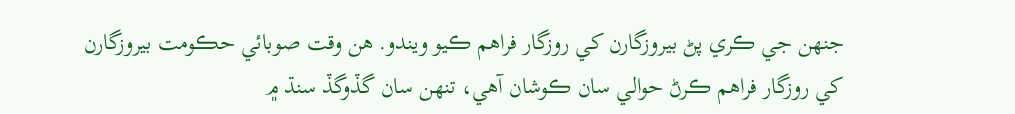جنهن جي ڪري پڻ بيروزگارن کي روزگار فراهم ڪيو ويندو. هن وقت صوبائي حڪومت بيروزگارن کي روزگار فراهم ڪرڻ حوالي سان ڪوشان آهي، تنهن سان گڏوگڏ سنڌ ۾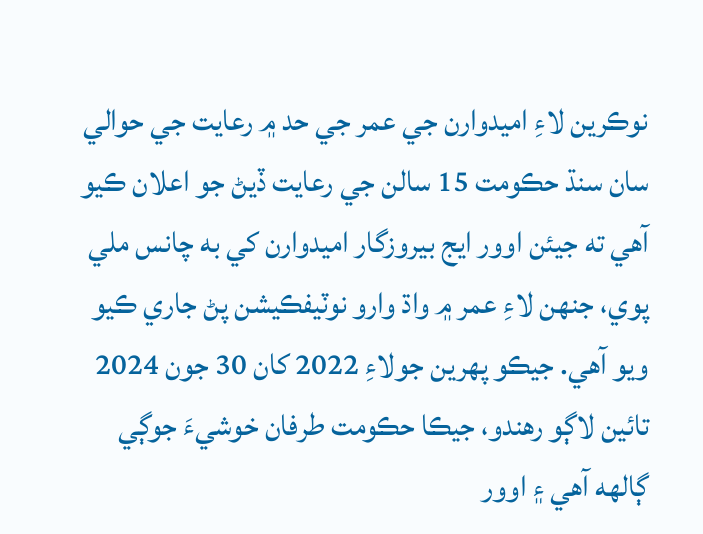نوڪرين لاءِ اميدوارن جي عمر جي حد ۾ رعايت جي حوالي سان سنڌ حڪومت 15 سالن جي رعايت ڏيڻ جو اعلان ڪيو آهي ته جيئن اوور ايج بيروزگار اميدوارن کي به چانس ملي پوي، جنهن لاءِ عمر ۾ واڌ وارو نوٽيفڪيشن پڻ جاري ڪيو ويو آهي. جيڪو پهرين جولاءِ 2022 کان 30 جون 2024 تائين لاڳو رهندو، جيڪا حڪومت طرفان خوشيءَ جوڳي ڳالهه آهي ۽ اوور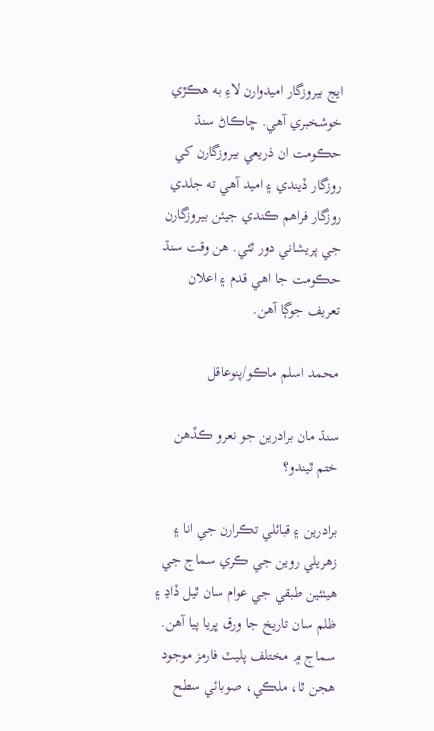ايج بيروزگار اميدوارن لاءِ به هڪڙي خوشخبري آهي. ڇاڪاڻ سنڌ حڪومت ان ذريعي بيروزگارن کي روزگار ڏيندي ۽ اميد آهي ته جلدي روزگار فراهم ڪندي جيئن بيروزگارن جي پريشاني دور ٿئي. هن وقت سنڌ حڪومت جا اهي قدم ۽ اعلان تعريف جوڳا آهن.

محمد اسلم ماڪو/پنوعاقل

سنڌ مان برادرين جو نعرو ڪڏھن ختم ٿيندو؟

برادرين ۽ قبائلي تڪرارن جي انا ۽ زھريلي روين جي ڪري سماج جي ھيٺئين طبقي جي عوام سان ٿيل ڏاڍ ۽ ظلم سان تاريخ جا ورق ڀريا پيا آھن. سماج ۾ مختلف پليٽ فارمز موجود هجن ٿا، ملڪي، صوبائي سطح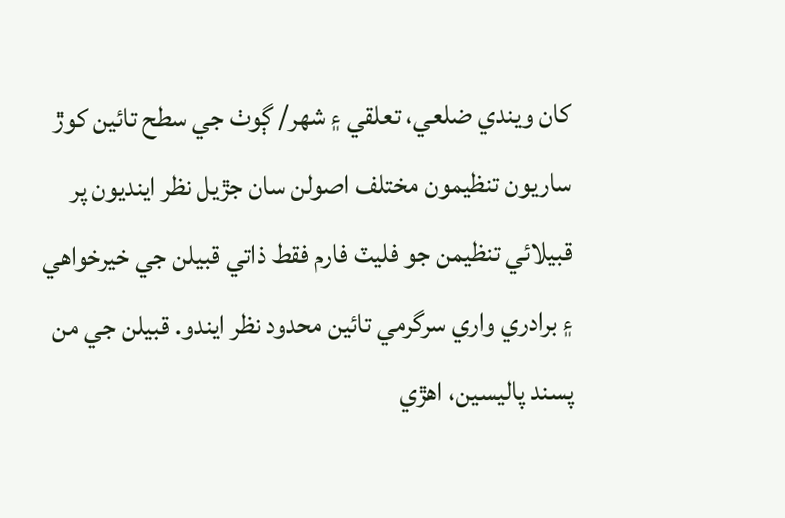کان ويندي ضلعي، تعلقي ۽ شھر/ ڳوٺ جي سطح تائين کوڙ ساريون تنظيمون مختلف اصولن سان جڙيل نظر اينديون پر قبيلائي تنظيمن جو فليٽ فارم فقط ذاتي قبيلن جي خيرخواهي ۽ برادري واري سرگرمي تائين محدود نظر ايندو. قبيلن جي من پسند پاليسين، اهڙي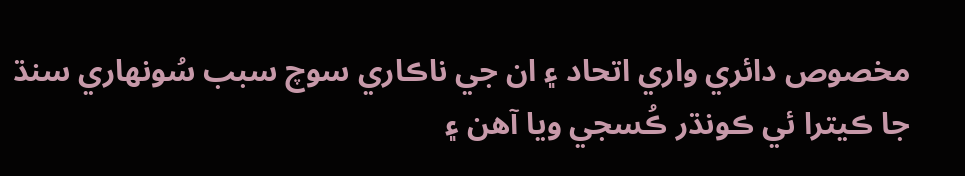مخصوص دائري واري اتحاد ۽ ان جي ناڪاري سوچ سبب سُونهاري سنڌ جا ڪيترا ئي ڪونڌر ڪُسجي ويا آهن ۽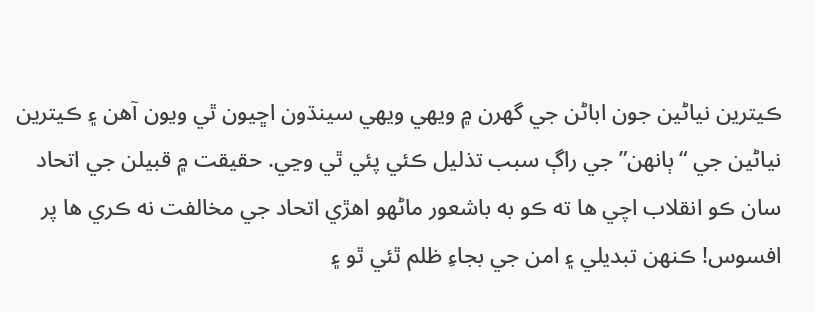ڪيترين نياڻين جون اباڻن جي گھرن ۾ ويھي ويھي سينڌون اڇيون ٿي ويون آهن ۽ ڪيترين نياڻين جي “ٻانهن” جي راڳ سبب تذليل ڪئي پئي ٿي وڃي. حقيقت ۾ قبيلن جي اتحاد سان ڪو انقلاب اچي ھا ته ڪو به باشعور ماڻھو اهڙي اتحاد جي مخالفت نه ڪري ھا پر افسوس! ڪنهن تبديلي ۽ امن جي بجاءِ ظلم ٿئي ٿو ۽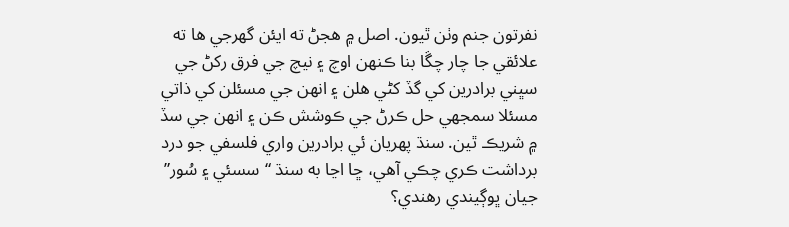نفرتون جنم وٺن ٿيون. اصل ۾ ھجڻ ته ايئن گھرجي ھا ته علائقي جا چار چڱا بنا ڪنهن اوچ ۽ نيچ جي فرق رکڻ جي سڀني برادرين کي گڏ کڻي ھلن ۽ انهن جي مسئلن کي ذاتي مسئلا سمجھي حل ڪرڻ جي ڪوشش ڪن ۽ انهن جي سڏ ۾ شريڪ ٿين. سنڌ پهريان ئي برادرين واري فلسفي جو درد برداشت ڪري چڪي آھي، ڇا اڃا به سنڌ “سسئي ۽ سُور” جيان ڀوڳيندي رھندي؟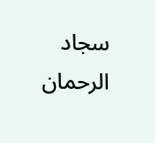سجاد الرحمان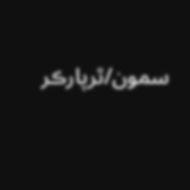سمون/ٿرپارڪر